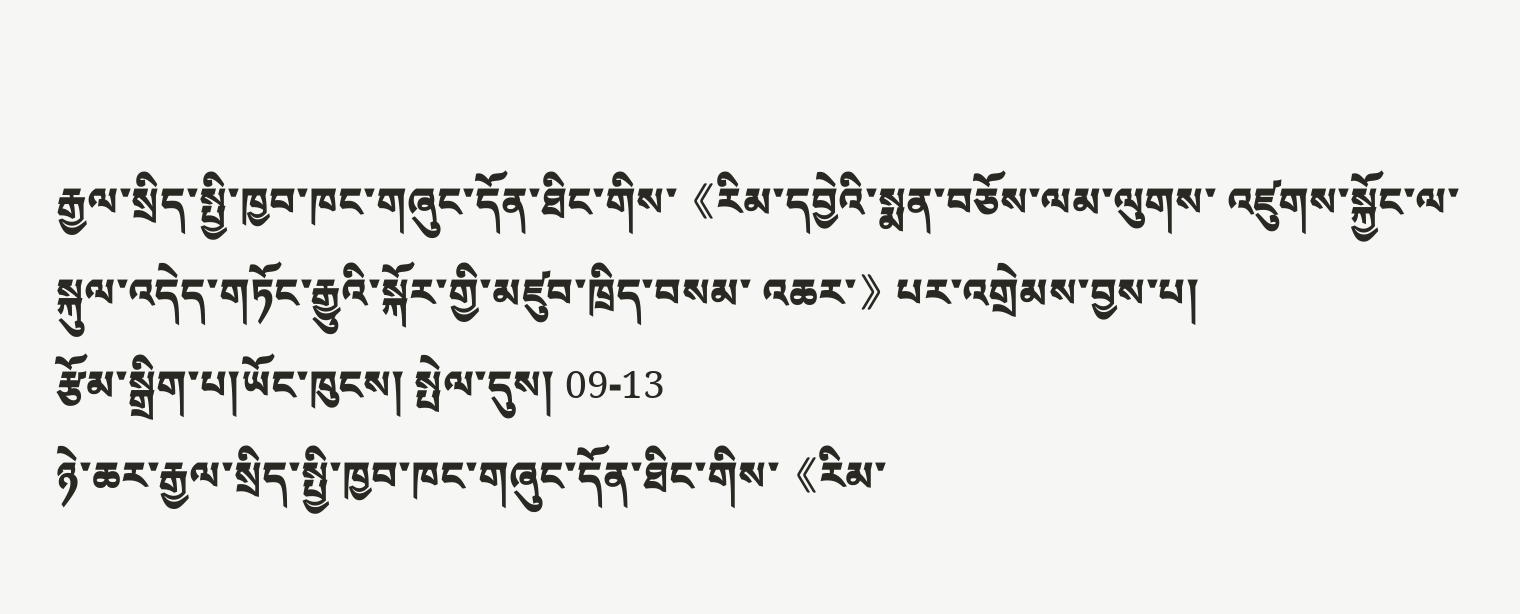རྒྱལ་སྲིད་སྤྱི་ཁྱབ་ཁང་གཞུང་དོན་ཐིང་གིས་《རིམ་དབྱེའི་སྨན་བཅོས་ལམ་ལུགས་ འཛུགས་སྐྱོང་ལ་སྐུལ་འདེད་གཏོང་རྒྱུའི་སྐོར་གྱི་མཛུབ་ཁྲིད་བསམ་ འཆར་》པར་འགྲེམས་བྱས་པ།
རྩོམ་སྒྲིག་པ།ཡོང་ཁུངས། སྤེལ་དུས། 09-13
ཉེ་ཆར་རྒྱལ་སྲིད་སྤྱི་ཁྱབ་ཁང་གཞུང་དོན་ཐིང་གིས་《རིམ་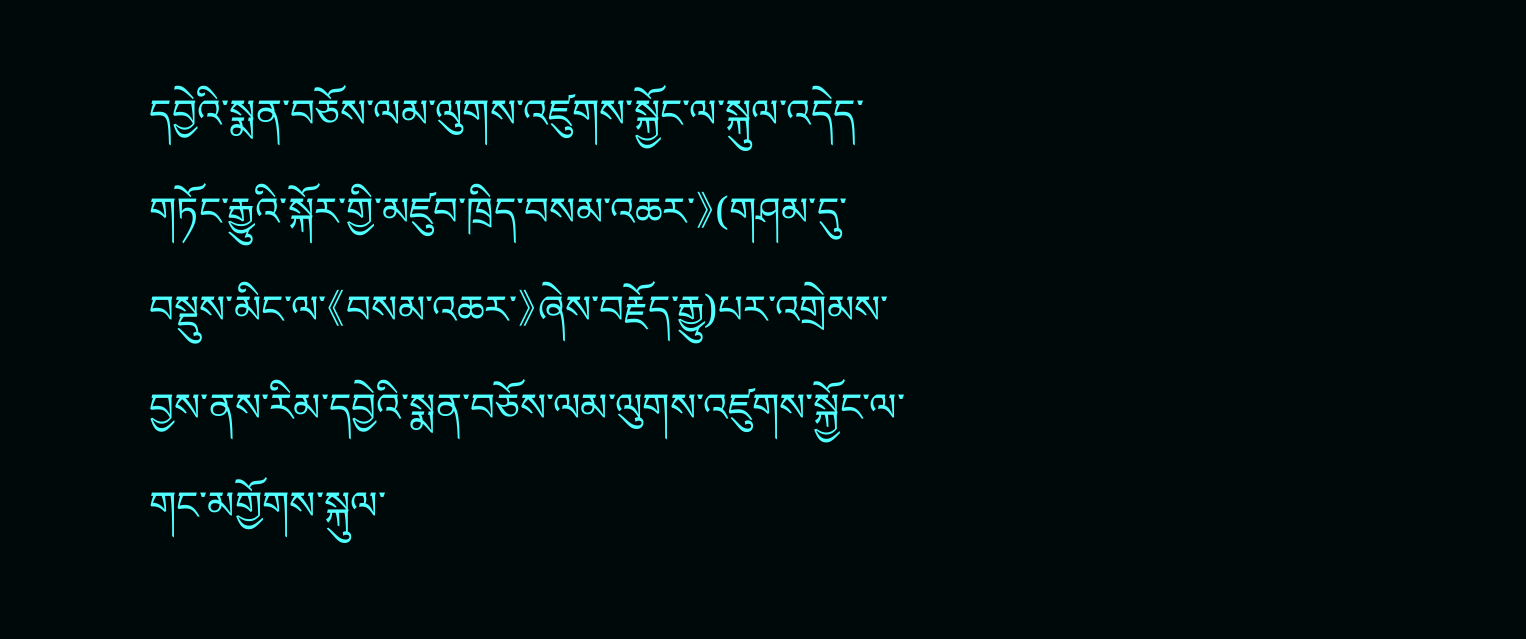དབྱེའི་སྨན་བཅོས་ལམ་ལུགས་འཛུགས་སྐྱོང་ལ་སྐུལ་འདེད་གཏོང་རྒྱུའི་སྐོར་གྱི་མཛུབ་ཁྲིད་བསམ་འཆར་》(གཤམ་དུ་བསྡུས་མིང་ལ་《བསམ་འཆར་》ཞེས་བརྗོད་རྒྱུ)པར་འགྲེམས་བྱས་ནས་རིམ་དབྱེའི་སྨན་བཅོས་ལམ་ལུགས་འཛུགས་སྐྱོང་ལ་གང་མགྱོགས་སྐུལ་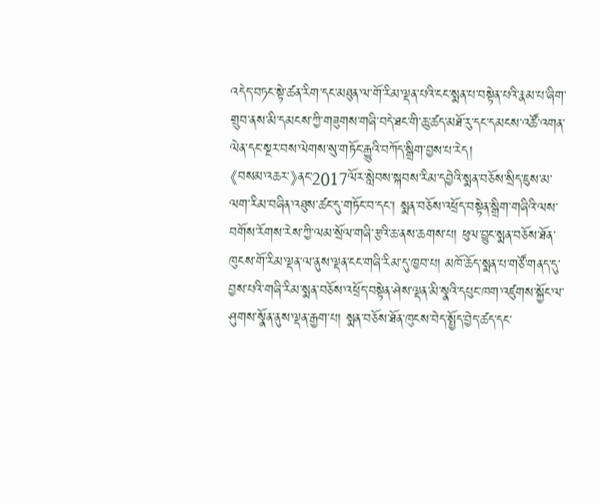འདེད་བཏང་སྟེ་ཚན་རིག་དང་མཐུན་ལ་གོ་རིམ་ལྡན་པའི་ངང་སྨན་པ་བསྟེན་པའི་རྣམ་པ་ཞིག་གྲུབ་ནས་མི་དམངས་ཀྱི་གཟུགས་གཞི་བདེ་ཐང་གི་ཆུ་ཚད་མཐོ་རུ་དང་དམངས་འཚོ་འགན་ལེན་དང་སྔར་བས་ལེགས་སུ་གཏོང་རྒྱུའི་བཀོད་སྒྲིག་བྱས་པ་རེད།
《བསམ་འཆར་》ནང་2017ལོར་སླེབས་སྐབས་རིམ་དབྱེའི་སྨན་བཅོས་སྲིད་ཇུས་མ་ལག་རིམ་བཞིན་འཐུས་ཚང་དུ་གཏོང་བ་དང་། སྨན་བཅོས་འཕྲོད་བསྟེན་སྒྲིག་གཞིའི་ལས་བགོས་རོགས་རེས་ཀྱི་ལམ་སྲོལ་གཞི་རྩའི་ཆ་ནས་ཆགས་པ། ཕུལ་བྱུང་སྨན་བཅོས་ཐོན་ཁུངས་གོ་རིམ་ལྡན་ལ་ནུས་ལྡན་ངང་གཞི་རིམ་དུ་ཁྱབ་པ། མཁོ་ཆོད་སྨན་པ་གཙོ་གནད་དུ་བྱས་པའི་གཞི་རིམ་སྨན་བཅོས་འཕྲོད་བསྟེན་ཤེས་ལྡན་མི་སྣའི་དཔུང་ཁག་འཛུགས་སྐྱོང་ལ་ཤུགས་སྣོན་ནུས་ལྡན་རྒྱག་པ། སྨན་བཅོས་ཐོན་ཁུངས་བེད་སྤྱོད་བྱེད་ཚད་དང་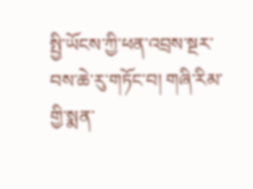སྤྱི་ཡོངས་ཀྱི་ཕན་འབྲས་སྔར་བས་ཆེ་རུ་གཏོང་བ། གཞི་རིམ་གྱི་སྨན་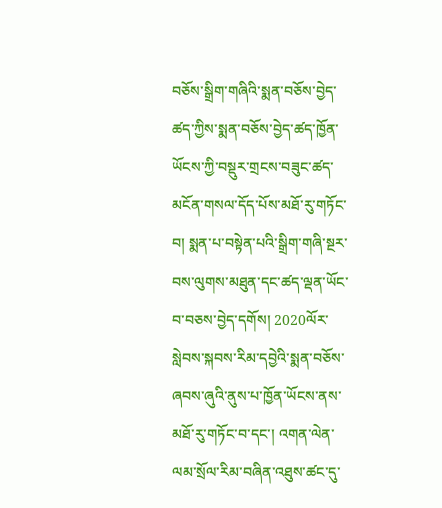བཅོས་སྒྲིག་གཞིའི་སྨན་བཅོས་བྱེད་ཚད་ཀྱིས་སྨན་བཅོས་བྱེད་ཚད་ཁྱོན་ཡོངས་ཀྱི་བསྡུར་གྲངས་བཟུང་ཚད་མངོན་གསལ་དོད་པོས་མཐོ་རུ་གཏོང་བ། སྨན་པ་བསྟེན་པའི་སྒྲིག་གཞི་སྔར་བས་ལུགས་མཐུན་དང་ཚད་ལྡན་ཡོང་བ་བཅས་བྱེད་དགོས། 2020ལོར་སླེབས་སྐབས་རིམ་དབྱེའི་སྨན་བཅོས་ཞབས་ཞུའི་ནུས་པ་ཁྱོན་ཡོངས་ནས་མཐོ་རུ་གཏོང་བ་དང་། འགན་ལེན་ལམ་སྲོལ་རིམ་བཞིན་འཐུས་ཚང་དུ་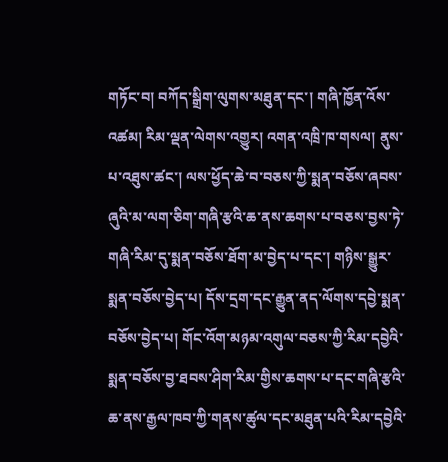གཏོང་བ། བཀོད་སྒྲིག་ལུགས་མཐུན་དང་། གཞི་ཁྱོན་འོས་འཚམ། རིམ་ལྡན་ལེགས་འགྱུར། འགན་འཁྲི་ཁ་གསལ། ནུས་པ་འཐུས་ཚང་། ལས་ཕྱོད་ཆེ་བ་བཅས་ཀྱི་སྨན་བཅོས་ཞབས་ཞུའི་མ་ལག་ཅིག་གཞི་རྩའི་ཆ་ནས་ཆགས་པ་བཅས་བྱས་ཏེ་གཞི་རིམ་དུ་སྨན་བཅོས་ཐོག་མ་བྱེད་པ་དང་། གཉིས་སྒྱུར་སྨན་བཅོས་བྱེད་པ། དོས་དྲག་དང་རྒྱུན་ནད་ལོགས་དབྱེ་སྨན་བཅོས་བྱེད་པ། གོང་འོག་མཉམ་འགུལ་བཅས་ཀྱི་རིམ་དབྱེའི་སྨན་བཅོས་བྱ་ཐབས་ཤིག་རིམ་གྱིས་ཆགས་པ་དང་གཞི་རྩའི་ཆ་ནས་རྒྱལ་ཁབ་ཀྱི་གནས་ཚུལ་དང་མཐུན་པའི་རིམ་དབྱེའི་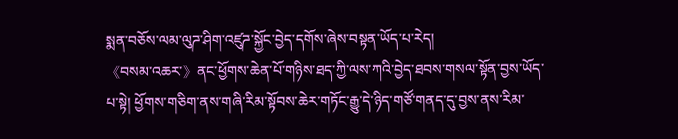སྨན་བཅོས་ལམ་ལུཌ་ཤིག་འཛུཌ་སྐྱོང་བྱེད་དགོས་ཞེས་བསྟན་ཡོད་པ་རེད།
《བསམ་འཆར་》ནང་ཕྱོགས་ཆེན་པོ་གཉིས་ཐད་ཀྱི་ལས་ཀའི་བྱེད་ཐབས་གསལ་སྟོན་བྱས་ཡོད་པ་སྟེ། ཕྱོགས་གཅིག་ནས་གཞི་རིམ་སྟོབས་ཆེར་གཏོང་རྒྱུ་དེ་ཉིད་གཙོ་གནད་དུ་བྱས་ནས་རིམ་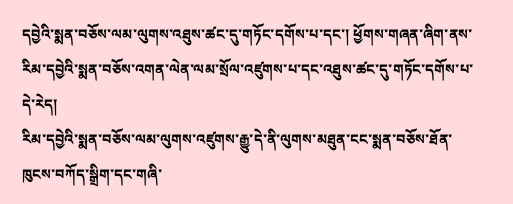དབྱེའི་སྨན་བཅོས་ལམ་ལུགས་འཐུས་ཚང་དུ་གཏོང་དགོས་པ་དང་། ཕྱོགས་གཞན་ཞིག་ནས་རིམ་དབྱེའི་སྨན་བཅོས་འགན་ལེན་ལམ་སྲོལ་འཛུགས་པ་དང་འཐུས་ཚང་དུ་གཏོང་དགོས་པ་དེ་རེད།
རིམ་དབྱེའི་སྨན་བཅོས་ལམ་ལུགས་འཛུགས་རྒྱུ་དེ་ནི་ལུགས་མཐུན་ངང་སྨན་བཅོས་ཐོན་ཁུངས་བཀོད་སྒྲིག་དང་གཞི་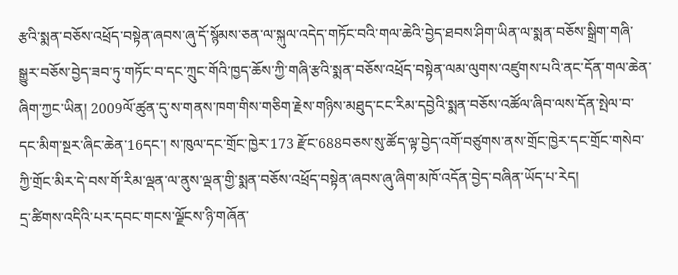རྩའི་སྨན་བཅོས་འཕྲོད་བསྟེན་ཞབས་ཞུ་དོ་སྙོམས་ཅན་ལ་སྐུལ་འདེད་གཏོང་བའི་གལ་ཆེའི་བྱེད་ཐབས་ཤིག་ཡིན་ལ་སྨན་བཅོས་སྒྲིག་གཞི་སྒྱུར་བཅོས་བྱེད་ཟབ་ཏུ་གཏོང་བ་དང་ཀྲུང་གོའི་ཁྱད་ཆོས་ཀྱི་གཞི་རྩའི་སྨན་བཅོས་འཕྲོད་བསྟེན་ལམ་ལུགས་འཛུགས་པའི་ནང་དོན་གལ་ཆེན་ཞིག་ཀྱང་ཡིན། 2009ལོ་ཚུན་དུ་ས་གནས་ཁག་གིས་གཅིག་རྗེས་གཉིས་མཐུད་ངང་རིམ་དབྱེའི་སྨན་བཅོས་འཚོལ་ཞིབ་ལས་དོན་སྤེལ་བ་དང་མིག་སྔར་ཞིང་ཆེན་16དང་། ས་ཁུལ་དང་གྲོང་ཁྱེར་173 རྫོང་688བཅས་སུ་ཚོད་ལྟ་བྱེད་འགོ་བཙུགས་ནས་གྲོང་ཁྱེར་དང་གྲོང་གསེབ་ཀྱི་གྲོང་མིར་དེ་བས་གོ་རིམ་ལྡན་ལ་ནུས་ལྡན་གྱི་སྨན་བཅོས་འཕྲོད་བསྟེན་ཞབས་ཞུ་ཞིག་མཁོ་འདོན་བྱེད་བཞིན་ཡོད་པ་རེད།
དྲ་ཚིགས་འདིའི་པར་དབང་གངས་ལྗོངས་ཉི་གཞོན་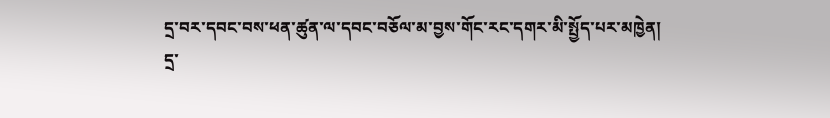དྲ་བར་དབང་བས་ཕན་ཚུན་ལ་དབང་བཅོལ་མ་བྱས་གོང་རང་དགར་མི་སྤྱོད་པར་མཁྱེན།
དྲ་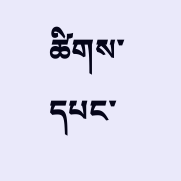ཚིགས་དཔང་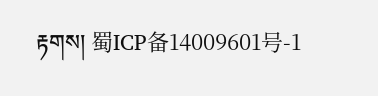རྟགས། 蜀ICP备14009601号-1